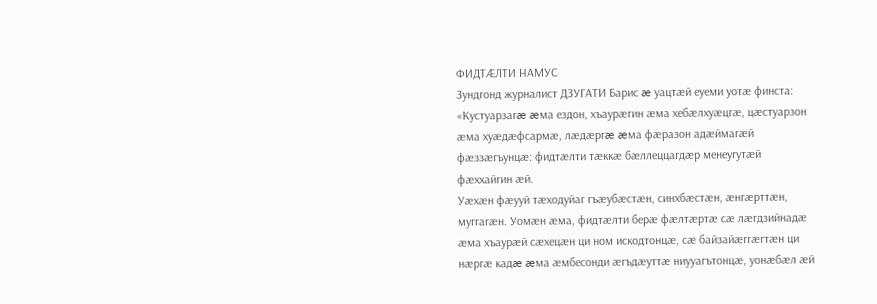ФИДТÆЛТИ НАМУС
Зундгонд журналист ДЗУГАТИ Барис æ уацтæй еуеми уотæ финста: «Кустуарзагæ æма ездон, хъаурæгин æма хебæлхуæцгæ, цæстуарзон æма хуæдæфсармæ, лæдæргæ æма фæразон адæймагæй фæззæгъунцæ: фидтæлти тæккæ бæллеццагдæр менеугутæй фæххайгин æй.
Уæхæн фæууй тæходуйаг гъæубæстæн, синхбæстæн, æнгæрттæн, муггагæн. Уомæн æма, фидтæлти берæ фæлтæртæ сæ лæгдзийнадæ æма хъаурæй сæхецæн ци ном искодтонцæ, сæ байзайæггæгтæн ци нæргæ кадæ æма æмбесонди æгъдæуттæ ниууагътонцæ, уонæбæл æй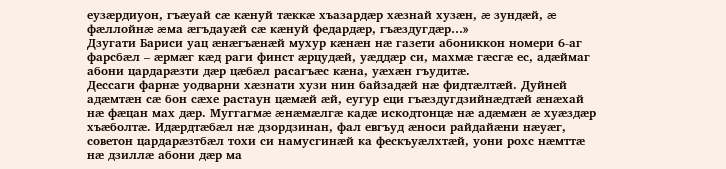еузæрдиуон, гъæуай сæ кæнуй тæккæ хъазардæр хæзнай хузæн, æ зундæй, æ фæллойнæ æма æгъдауæй сæ кæнуй федардæр, гъæздугдæр…»
Дзугати Бариси уац æнæгъæнæй мухур кæнæн нæ газети абониккон номери 6-аг фарсбæл – æрмæг кæд раги финст æрцудæй, уæддæр си, махмæ гæсгæ ес, адæймаг абони цардарæзти дæр цæбæл расагъæс кæна, уæхæн гъудитæ.
Дессаги фарнæ уодварни хæзнати хузи нин байзадæй нæ фидтæлтæй. Дуйней адæмтæн сæ бон сæхе растаун цæмæй æй, еугур еци гъæздугдзийнæдтæй æнæхай нæ фæцан мах дæр. Муггагмæ æнæмæлгæ кадæ искодтонцæ нæ адæмæн æ хуæздæр хъæболтæ. Идæрдтæбæл нæ дзордзинан, фал евгъуд æноси райдайæни нæуæг, советон цардарæзтбæл тохи си намусгинæй ка фескъуæлхтæй, уони рохс нæмттæ нæ дзиллæ абони дæр ма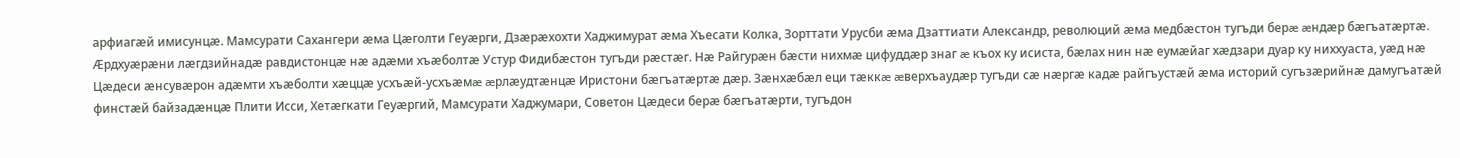арфиагæй имисунцæ. Мамсурати Сахангери æма Цæголти Геуæрги, Дзæрæхохти Хаджимурат æма Хъесати Колка, Зорттати Урусби æма Дзаттиати Александр, революций æма медбæстон тугъди берæ æндæр бæгъатæртæ.
Æрдхуæрæни лæгдзийнадæ равдистонцæ нæ адæми хъæболтæ Устур Фидибæстон тугъди рæстæг. Нæ Райгурæн бæсти нихмæ цифуддæр знаг æ къох ку исиста, бæлах нин нæ еумæйаг хæдзари дуар ку ниххуаста, уæд нæ Цæдеси æнсувæрон адæмти хъæболти хæццæ усхъæй-усхъæмæ æрлæудтæнцæ Иристони бæгъатæртæ дæр. Зæнхæбæл еци тæккæ æверхъаудæр тугъди сæ нæргæ кадæ райгъустæй æма историй сугъзæрийнæ дамугъатæй финстæй байзадæнцæ Плити Исси, Хетæгкати Геуæргий, Мамсурати Хаджумари, Советон Цæдеси берæ бæгъатæрти, тугъдон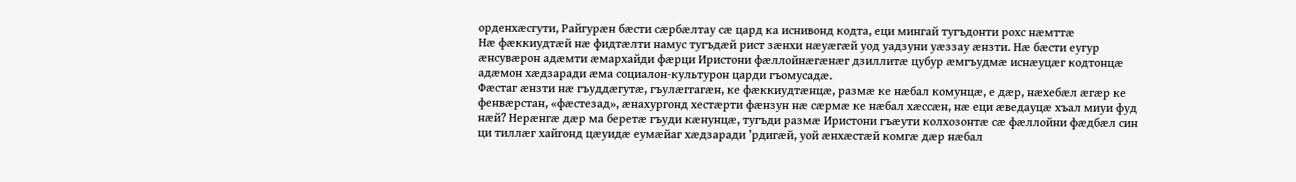орденхæсгути, Райгурæн бæсти сæрбæлтау сæ цард ка иснивонд кодта, еци мингай тугъдонти рохс нæмттæ
Нæ фæккиудтæй нæ фидтæлти намус тугъдæй рист зæнхи нæуæгæй уод уадзуни уæззау æнзти. Нæ бæсти еугур æнсувæрон адæмти æмархайди фæрци Иристони фæллойнæгæнæг дзиллитæ цубур æмгъудмæ иснæуцæг кодтонцæ адæмон хæдзаради æма социалон-культурон царди гъомусадæ.
Фæстаг æнзти нæ гъуддæгутæ, гъулæггагæн, ке фæккиудтæнцæ, размæ ке нæбал комунцæ, е дæр, нæхебæл æгæр ке фенвæрстан, «фæстезад», æнахургонд хестæрти фæнзун нæ сæрмæ ке нæбал хæссæн, нæ еци æведауцæ хъал миуи фуд нæй? Нерæнгæ дæр ма беретæ гъуди кæнунцæ, тугъди размæ Иристони гъæути колхозонтæ сæ фæллойни фæдбæл син ци тиллæг хайгонд цæуидæ еумæйаг хæдзаради ’рдигæй, уой æнхæстæй комгæ дæр нæбал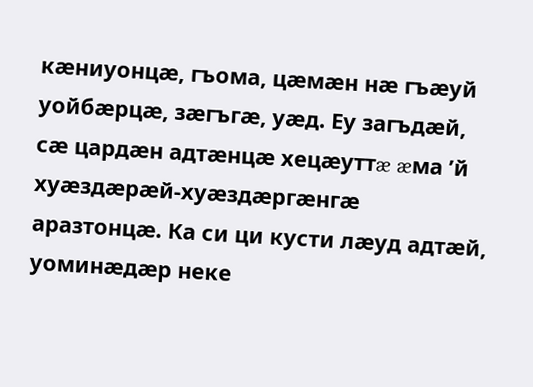кæниуонцæ, гъома, цæмæн нæ гъæуй уойбæрцæ, зæгъгæ, уæд. Еу загъдæй, сæ цардæн адтæнцæ хецæуттæ æма ’й хуæздæрæй-хуæздæргæнгæ аразтонцæ. Ка си ци кусти лæуд адтæй, уоминæдæр неке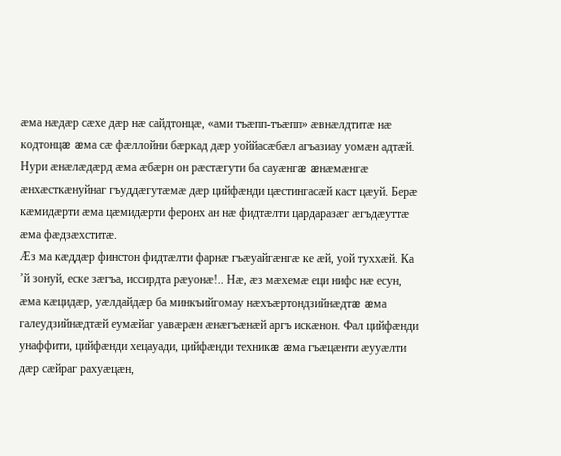æма нæдæр сæхе дæр нæ сайдтонцæ, «ами тъæпп-тъæпп» æвнæлдтитæ нæ кодтонцæ æма сæ фæллойни бæркад дæр уоййасæбæл агъазиау уомæн адтæй.
Нури æнæлæдæрд æма æбæрн он рæстæгути ба сауæнгæ æнæмæнгæ æнхæсткæнуйнаг гъуддæгутæмæ дæр цийфæнди цæстингасæй каст цæуй. Берæ кæмидæрти æма цæмидæрти феронх ан нæ фидтæлти цардаразæг æгъдæуттæ æма фæдзæхститæ.
Æз ма кæддæр финстон фидтæлти фарнæ гъæуайгæнгæ ке æй, уой туххæй. Ка ’й зонуй, еске зæгъа, иссирдта рæуонæ!.. Нæ, æз мæхемæ еци нифс нæ есун, æма кæцидæр, уæлдайдæр ба минкъийгомау нæхъæртондзийнæдтæ æма галеудзийнæдтæй еумæйаг уавæрæн æнæгъæнæй аргъ искæнон. Фал цийфæнди унаффити, цийфæнди хецауади, цийфæнди техникæ æма гъæцæнти æууæлти дæр сæйраг рахуæцæн,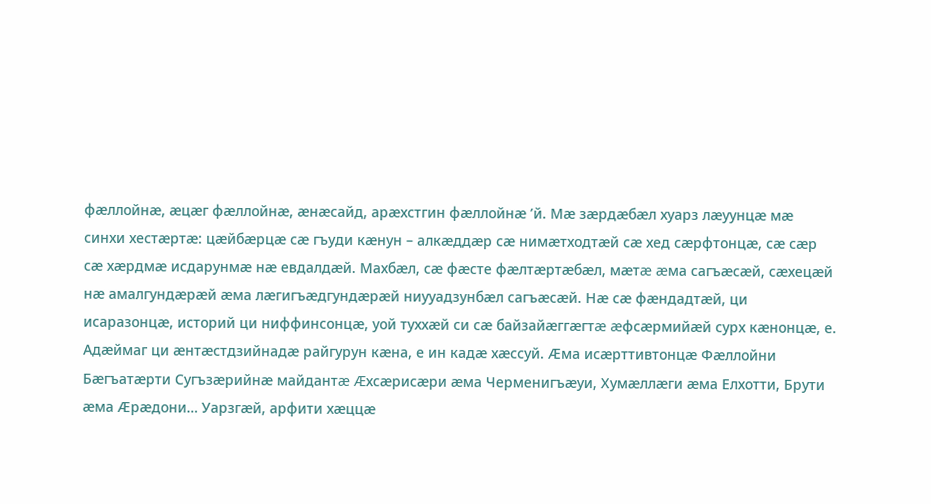фæллойнæ, æцæг фæллойнæ, æнæсайд, арæхстгин фæллойнæ ’й. Мæ зæрдæбæл хуарз лæуунцæ мæ синхи хестæртæ: цæйбæрцæ сæ гъуди кæнун – алкæддæр сæ нимæтходтæй сæ хед сæрфтонцæ, сæ сæр сæ хæрдмæ исдарунмæ нæ евдалдæй. Махбæл, сæ фæсте фæлтæртæбæл, мæтæ æма сагъæсæй, сæхецæй нæ амалгундæрæй æма лæгигъæдгундæрæй ниууадзунбæл сагъæсæй. Нæ сæ фæндадтæй, ци исаразонцæ, историй ци ниффинсонцæ, уой туххæй си сæ байзайæггæгтæ æфсæрмийæй сурх кæнонцæ, е.
Адæймаг ци æнтæстдзийнадæ райгурун кæна, е ин кадæ хæссуй. Æма исæрттивтонцæ Фæллойни Бæгъатæрти Сугъзæрийнæ майдантæ Æхсæрисæри æма Черменигъæуи, Хумæллæги æма Елхотти, Брути æма Æрæдони… Уарзгæй, арфити хæццæ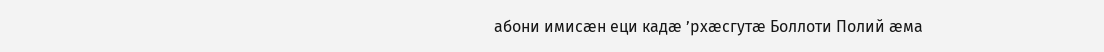абони имисæн еци кадæ ’рхæсгутæ Боллоти Полий æма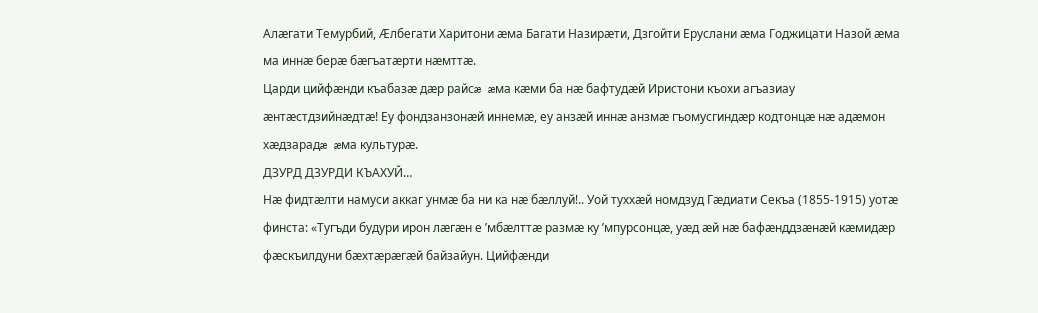Алæгати Темурбий, Æлбегати Харитони æма Багати Назирæти, Дзгойти Еруслани æма Годжицати Назой æма ма иннæ берæ бæгъатæрти нæмттæ.
Царди цийфæнди къабазæ дæр райсæ æма кæми ба нæ бафтудæй Иристони къохи агъазиау æнтæстдзийнæдтæ! Еу фондзанзонæй иннемæ, еу анзæй иннæ анзмæ гъомусгиндæр кодтонцæ нæ адæмон хæдзарадæ æма культурæ.
ДЗУРД ДЗУРДИ КЪАХУЙ…
Нæ фидтæлти намуси аккаг унмæ ба ни ка нæ бæллуй!.. Уой туххæй номдзуд Гæдиати Секъа (1855-1915) уотæ финста: «Тугъди будури ирон лæгæн е ’мбæлттæ размæ ку ’мпурсонцæ, уæд æй нæ бафæнддзæнæй кæмидæр фæскъилдуни бæхтæрæгæй байзайун. Цийфæнди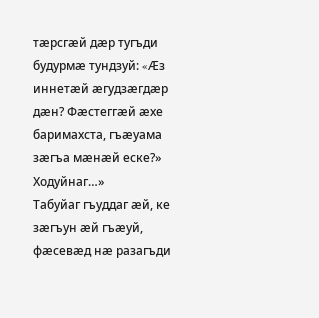тæрсгæй дæр тугъди будурмæ тундзуй: «Æз иннетæй æгудзæгдæр дæн? Фæстеггæй æхе баримахста, гъæуама зæгъа мæнæй еске?» Ходуйнаг…»
Табуйаг гъуддаг æй, ке зæгъун æй гъæуй, фæсевæд нæ разагъди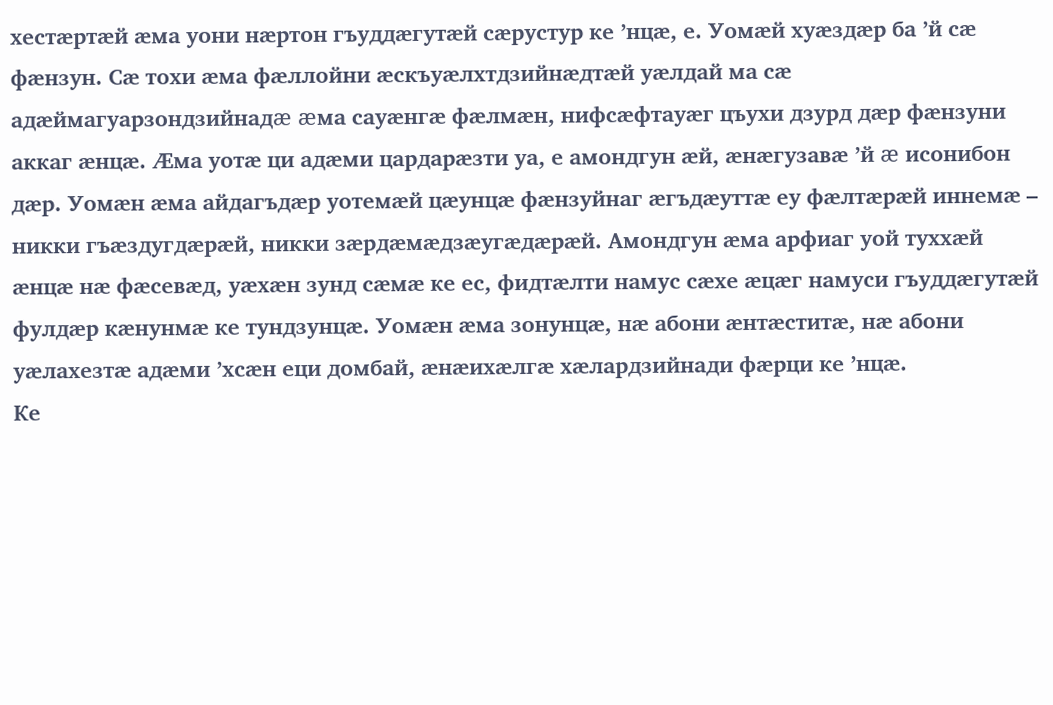хестæртæй æма уони нæртон гъуддæгутæй сæрустур ке ’нцæ, е. Уомæй хуæздæр ба ’й сæ фæнзун. Сæ тохи æма фæллойни æскъуæлхтдзийнæдтæй уæлдай ма сæ адæймагуарзондзийнадæ æма сауæнгæ фæлмæн, нифсæфтауæг цъухи дзурд дæр фæнзуни аккаг æнцæ. Æма уотæ ци адæми цардарæзти уа, е амондгун æй, æнæгузавæ ’й æ исонибон дæр. Уомæн æма айдагъдæр уотемæй цæунцæ фæнзуйнаг æгъдæуттæ еу фæлтæрæй иннемæ – никки гъæздугдæрæй, никки зæрдæмæдзæугæдæрæй. Амондгун æма арфиаг уой туххæй æнцæ нæ фæсевæд, уæхæн зунд сæмæ ке ес, фидтæлти намус сæхе æцæг намуси гъуддæгутæй фулдæр кæнунмæ ке тундзунцæ. Уомæн æма зонунцæ, нæ абони æнтæститæ, нæ абони уæлахезтæ адæми ’хсæн еци домбай, æнæихæлгæ хæлардзийнади фæрци ке ’нцæ.
Ке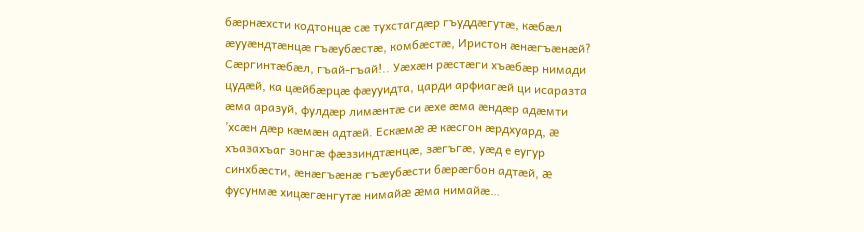бæрнæхсти кодтонцæ сæ тухстагдæр гъуддæгутæ, кæбæл æууæндтæнцæ гъæубæстæ, комбæстæ, Иристон æнæгъæнæй? Сæргинтæбæл, гъай-гъай!.. Уæхæн рæстæги хъæбæр нимади цудæй, ка цæйбæрцæ фæууидта, царди арфиагæй ци исаразта æма аразуй, фулдæр лимæнтæ си æхе æма æндæр адæмти ’хсæн дæр кæмæн адтæй. Ескæмæ æ кæсгон æрдхуард, æ хъазахъаг зонгæ фæззиндтæнцæ, зæгъгæ, уæд е еугур синхбæсти, æнæгъæнæ гъæубæсти бæрæгбон адтæй, æ фусунмæ хицæгæнгутæ нимайæ æма нимайæ…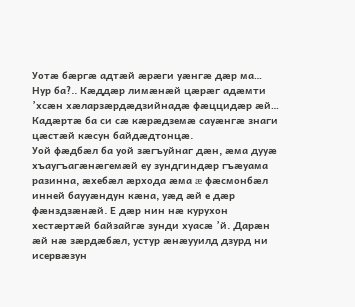Уотæ бæргæ адтæй æрæги уæнгæ дæр ма… Нур ба?.. Кæддæр лимæнæй цæрæг адæмти ’хсæн хæларзæрдæдзийнадæ фæццидæр æй… Кадæртæ ба си сæ кæрæдземæ сауæнгæ знаги цæстæй кæсун байдæдтонцæ.
Уой фæдбæл ба уой зæгъуйнаг дæн, æма дууæ хъаугъагæнæгемæй еу зундгиндæр гъæуама разинна, æхебæл æрхода æма æ фæсмонбæл инней баууæндун кæна, уæд æй е дæр фæнздзæнæй. Е дæр нин нæ курухон хестæртæй байзайгæ зунди хуасæ ’й. Дарæн æй нæ зæрдæбæл, устур æнæууилд дзурд ни исервæзун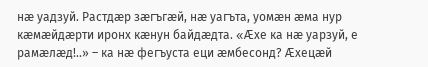нæ уадзуй. Растдæр зæгъгæй, нæ уагъта, уомæн æма нур кæмæйдæрти иронх кæнун байдæдта. «Æхе ка нæ уарзуй, е рамæлæд!..» – ка нæ фегъуста еци æмбесонд? Æхецæй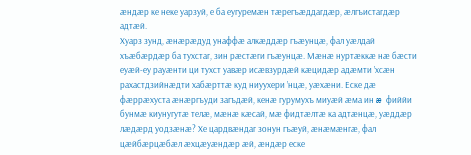æндæр ке неке уарзуй, е ба еугуремæн тæрегъæддагдæр, æлгъистагдæр адтæй.
Хуарз зунд, æнæрæдуд унаффæ алкæддæр гъæунцæ, фал уæлдай хъæбæрдæр ба тухстаг, зин рæстæги гъæунцæ. Мæнæ нуртæккæ нæ бæсти еуæй-еу рауæнти ци тухст уавæр исæвзурдæй кæцидæр адæмти ’хсæн рахастдзийнæдти хабæрттæ куд ниуухери ’нцæ, уæхæни. Еске дæ фæррæхуста æнæргъуди загъдæй, кенæ гурумухъ миуæй æма ин æ фиййи бунмæ киунугутæ телæ, мæнæ кæсай, мæ фидтæлтæ ка адтæнцæ, уæддæр лæдæрд уодзæнæ? Хе цардвæндаг зонун гъæуй, æнæмæнгæ, фал цæйбæрцæбæл æхцæуæндæр æй, æндæр еске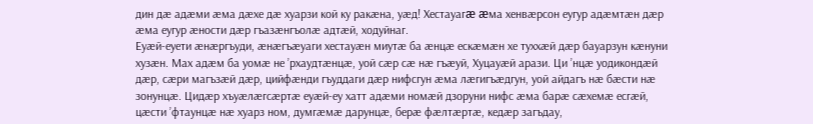дин дæ адæми æма дæхе дæ хуарзи кой ку ракæна, уæд! Хестауагæ æма хенвæрсон еугур адæмтæн дæр æма еугур æности дæр гъазæнгъолæ адтæй, ходуйнаг.
Еуæй-еуети æнæргъуди, æнæгъæуаги хестауæн миутæ ба æнцæ ескæмæн хе туххæй дæр бауарзун кæнуни хузæн. Мах адæм ба уомæ не ’рхаудтæнцæ, уой сæр сæ нæ гъæуй, Хуцауæй арази. Ци ’нцæ уодикондæй дæр, сæри магъзæй дæр, цийфæнди гъуддаги дæр нифсгун æма лæгигъæдгун, уой айдагъ нæ бæсти нæ зонунцæ. Цидæр хъуæлæгсæртæ еуæй-еу хатт адæми номæй дзоруни нифс æма барæ сæхемæ есгæй, цæсти ’фтаунцæ нæ хуарз ном, думгæмæ дарунцæ, берæ фæлтæртæ, кедæр загъдау,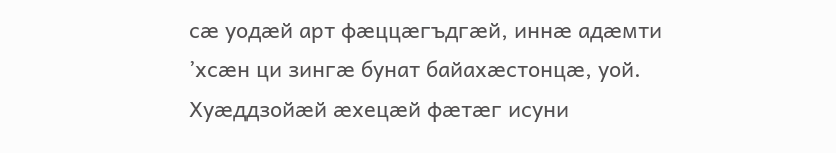сæ уодæй арт фæццæгъдгæй, иннæ адæмти ’хсæн ци зингæ бунат байахæстонцæ, уой. Хуæддзойæй æхецæй фæтæг исуни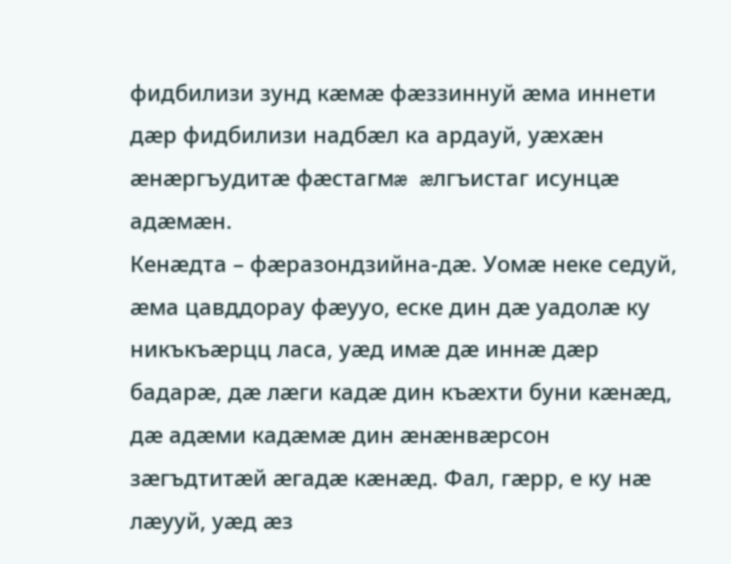фидбилизи зунд кæмæ фæззиннуй æма иннети дæр фидбилизи надбæл ка ардауй, уæхæн æнæргъудитæ фæстагмæ æлгъистаг исунцæ адæмæн.
Кенæдта – фæразондзийна-дæ. Уомæ неке седуй, æма цавддорау фæууо, еске дин дæ уадолæ ку никъкъæрцц ласа, уæд имæ дæ иннæ дæр бадарæ, дæ лæги кадæ дин къæхти буни кæнæд, дæ адæми кадæмæ дин æнæнвæрсон зæгъдтитæй æгадæ кæнæд. Фал, гæрр, е ку нæ лæууй, уæд æз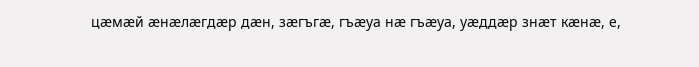цæмæй æнæлæгдæр дæн, зæгъгæ, гъæуа нæ гъæуа, уæддæр знæт кæнæ, е,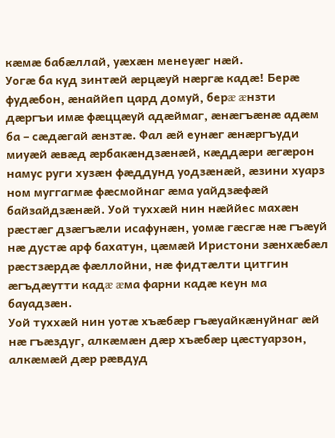кæмæ бабæллай, уæхæн менеуæг нæй.
Уогæ ба куд зинтæй æрцæуй нæргæ кадæ! Берæ фудæбон, æнаййеп цард домуй, берæ æнзти дæргъи имæ фæццæуй адæймаг, æнæгъæнæ адæм ба – сæдæгай æнзтæ. Фал æй еунæг æнæргъуди миуæй æвæд æрбакæндзæнæй, кæддæри æгæрон намус руги хузæн фæддунд уодзæнæй, æзини хуарз ном муггагмæ фæсмойнаг æма уайдзæфæй байзайдзæнæй. Уой туххæй нин нæййес махæн рæстæг дзæгъæли исафунæн, уомæ гæсгæ нæ гъæуй нæ дустæ арф бахатун, цæмæй Иристони зæнхæбæл рæстзæрдæ фæллойни, нæ фидтæлти цитгин æгъдæутти кадæ æма фарни кадæ кеун ма бауадзæн.
Уой туххæй нин уотæ хъæбæр гъæуайкæнуйнаг æй нæ гъæздуг, алкæмæн дæр хъæбæр цæстуарзон, алкæмæй дæр рæвдуд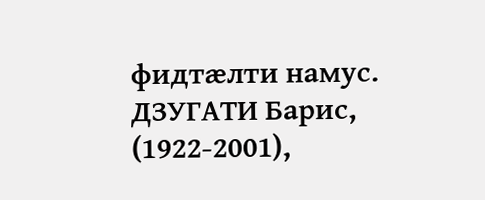фидтæлти намус.
ДЗУГАТИ Барис, (1922-2001),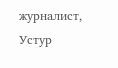журналист, Устур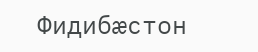Фидибæстон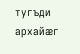тугъди архайæг